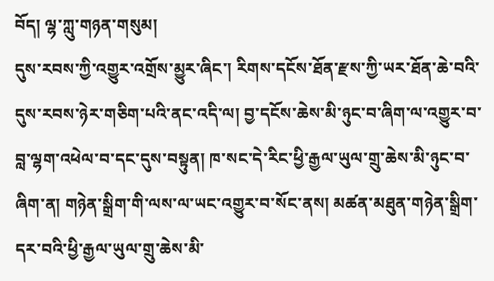བོད། ལྷ་ཀླུ་གཉན་གསུམ།
དུས་རབས་ཀྱི་འགྱུར་འགྲོས་མྱུར་ཞིང་། རིགས་དངོས་ཐོན་རྫས་ཀྱི་ཡར་ཐོན་ཆེ་བའི་དུས་རབས་ཉེར་གཅིག་པའི་ནང་འདི་ལ། བྱ་དངོས་ཆེས་མི་ཉུང་བ་ཞིག་ལ་འགྱུར་བ་བླ་ལྷག་འཕེལ་བ་དང་དུས་བསྟུན། ཁ་སང་དེ་རིང་ཕྱི་རྒྱལ་ཡུལ་གྲུ་ཆེས་མི་ཉུང་བ་ཞིག་ན། གཉེན་སྒྲིག་གི་ལས་ལ་ཡང་འགྱུར་བ་སོང་ནས། མཚན་མཐུན་གཉེན་སྒྲིག་དར་བའི་ཕྱི་རྒྱལ་ཡུལ་གྲུ་ཆེས་མི་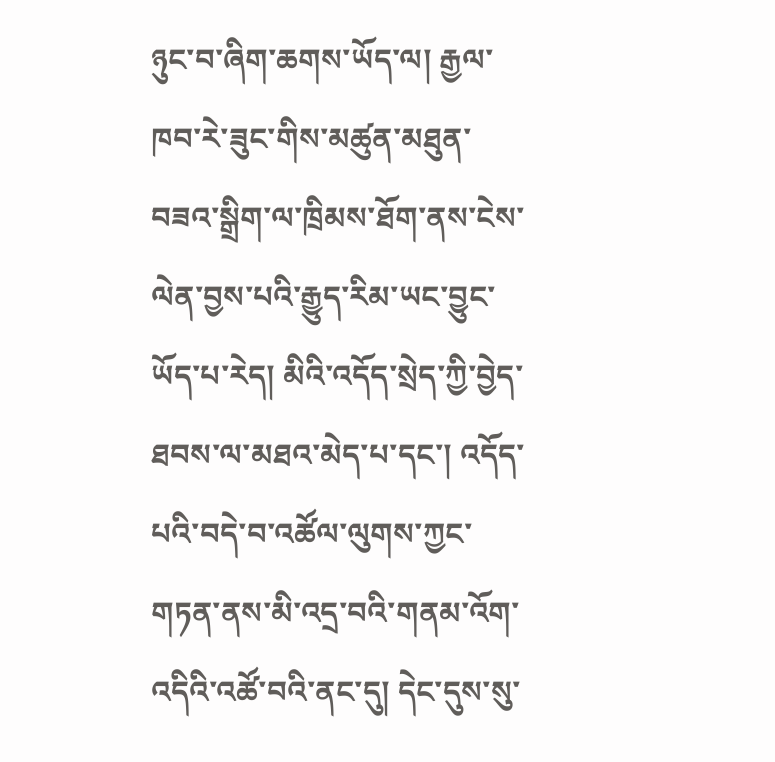ཉུང་བ་ཞིག་ཆགས་ཡོད་ལ། རྒྱལ་ཁབ་རེ་ཟུང་གིས་མཚུན་མཐུན་བཟའ་སྒྲིག་ལ་ཁྲིམས་ཐོག་ནས་ངེས་ལེན་བྱས་པའི་རྒྱུད་རིམ་ཡང་བྱུང་ཡོད་པ་རེད། མིའི་འདོད་སྲེད་ཀྱི་བྱེད་ཐབས་ལ་མཐའ་མེད་པ་དང་། འདོད་པའི་བདེ་བ་འཚོལ་ལུགས་ཀྱང་གཏན་ནས་མི་འདྲ་བའི་གནམ་འོག་འདིའི་འཚོ་བའི་ནང་དུ། དེང་དུས་སུ་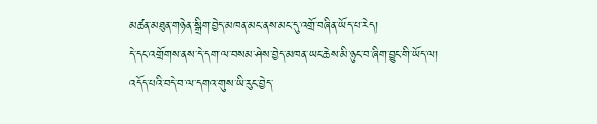མཚན་མཐུན་གཉེན་སྒྲིག་བྱེད་མཁན་མང་ནས་མང་དུ་འགྲོ་བཞིན་ཡོད་པ་རེད།
དེ་དང་འགྲོགས་ནས་དེ་དག་ལ་བསམ་ཤེས་བྱེད་མཁན་ཡང་ཆེས་མི་ཉུང་བ་ཞིག་བྱུང་གི་ཡོད་ལ། འདོད་པའི་བདེ་བ་ལ་དགའ་གུས་ཡི་རུང་བྱེད་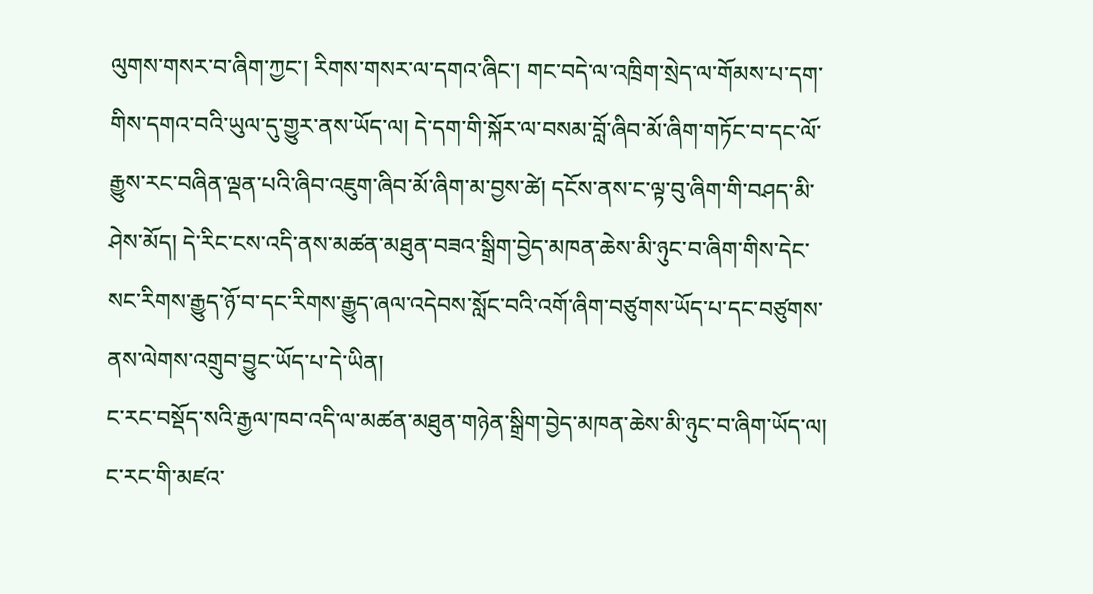ལུགས་གསར་བ་ཞིག་ཀྱང་། རིགས་གསར་ལ་དགའ་ཞིང་། གང་བདེ་ལ་འཁྲིག་སྲེད་ལ་གོམས་པ་དག་གིས་དགའ་བའི་ཡུལ་དུ་གྱུར་ནས་ཡོད་ལ། དེ་དག་གི་སྐོར་ལ་བསམ་བློ་ཞིབ་མོ་ཞིག་གཏོང་བ་དང་ལོ་རྒྱུས་རང་བཞིན་ལྡན་པའི་ཞིབ་འཇུག་ཞིབ་མོ་ཞིག་མ་བྱས་ཚེ། དངོས་ནས་ང་ལྟ་བུ་ཞིག་གི་བཤད་མི་ཤེས་མོད། དེ་རིང་ངས་འདི་ནས་མཚན་མཐུན་བཟའ་སྒྲིག་བྱེད་མཁན་ཆེས་མི་ཉུང་བ་ཞིག་གིས་དེང་སང་རིགས་རྒྱུད་ཉོ་བ་དང་རིགས་རྒྱུད་ཞལ་འདེབས་སློང་བའི་འགོ་ཞིག་བཙུགས་ཡོད་པ་དང་བཙུགས་ནས་ལེགས་འགྲུབ་བྱུང་ཡོད་པ་དེ་ཡིན།
ང་རང་བསྡོད་སའི་རྒྱལ་ཁབ་འདི་ལ་མཚན་མཐུན་གཉེན་སྒྲིག་བྱེད་མཁན་ཆེས་མི་ཉུང་བ་ཞིག་ཡོད་ལ། ང་རང་གི་མཛའ་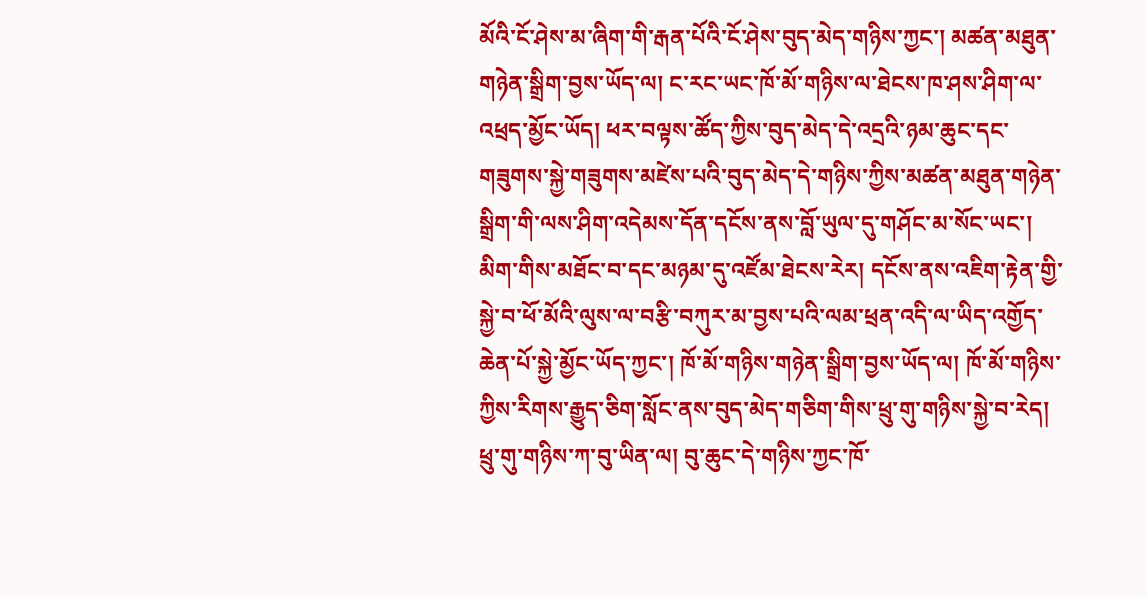མོའི་ངོ་ཤེས་མ་ཞིག་གི་རྒན་པོའི་ངོ་ཤེས་བུད་མེད་གཉིས་ཀྱང་། མཚན་མཐུན་གཉེན་སྒྲིག་བྱས་ཡོད་ལ། ང་རང་ཡང་ཁོ་མོ་གཉིས་ལ་ཐེངས་ཁ་ཤས་ཤིག་ལ་འཕྲད་མྱོང་ཡོད། ཕར་བལྟས་ཚོད་ཀྱིས་བུད་མེད་དེ་འདྲའི་ཉམ་ཆུང་དང་གཟུགས་སྐྱེ་གཟུགས་མཛེས་པའི་བུད་མེད་དེ་གཉིས་ཀྱིས་མཚན་མཐུན་གཉེན་སྒྲིག་གི་ལས་ཤིག་འདེམས་དོན་དངོས་ནས་བློ་ཡུལ་དུ་གཤོང་མ་སོང་ཡང་། མིག་གིས་མཐོང་བ་དང་མཉམ་དུ་འཛོམ་ཐེངས་རེར། དངོས་ནས་འཇིག་རྟེན་གྱི་སྐྱེ་བ་ཕོ་མོའི་ལུས་ལ་བརྩི་བཀུར་མ་བྱས་པའི་ལམ་ཕྲན་འདི་ལ་ཡིད་འགྱོད་ཆེན་པོ་སྐྱེ་མྱོང་ཡོད་ཀྱང་། ཁོ་མོ་གཉིས་གཉེན་སྒྲིག་བྱས་ཡོད་ལ། ཁོ་མོ་གཉིས་ཀྱིས་རིགས་རྒྱུད་ཅིག་སློང་ནས་བུད་མེད་གཅིག་གིས་ཕྲུ་གུ་གཉིས་སྐྱེ་བ་རེད། ཕྲུ་གུ་གཉིས་ཀ་བུ་ཡིན་ལ། བུ་ཆུང་དེ་གཉིས་ཀྱང་ཁོ་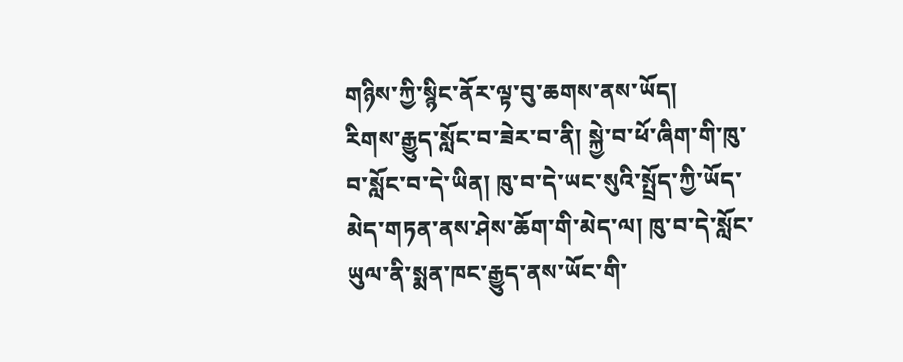གཉིས་ཀྱི་སྙིང་ནོར་ལྟ་བུ་ཆགས་ནས་ཡོད།
རིགས་རྒྱུད་སློང་བ་ཟེར་བ་ནི། སྐྱེ་བ་ཕོ་ཞིག་གི་ཁུ་བ་སློང་བ་དེ་ཡིན། ཁུ་བ་དེ་ཡང་སུའི་སྤྲོད་ཀྱི་ཡོད་མེད་གཏན་ནས་ཤེས་ཆོག་གི་མེད་ལ། ཁུ་བ་དེ་སློང་ཡུལ་ནི་སྨན་ཁང་རྒྱུད་ནས་ཡོང་གི་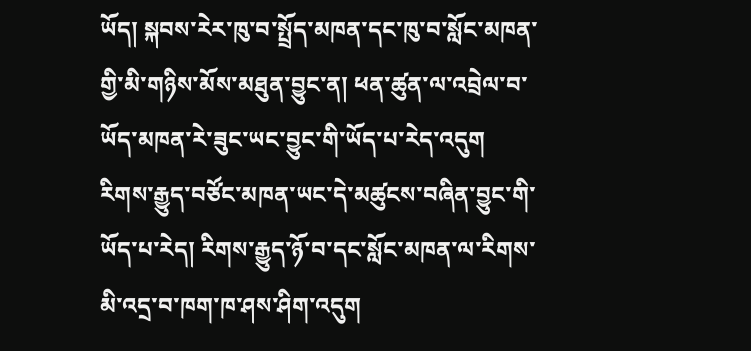ཡོད། སྐབས་རེར་ཁུ་བ་སྤྲོད་མཁན་དང་ཁུ་བ་སློང་མཁན་གྱི་མི་གཉིས་མོས་མཐུན་བྱུང་ན། ཕན་ཚུན་ལ་འབྲེལ་བ་ཡོད་མཁན་རེ་ཟུང་ཡང་བྱུང་གི་ཡོད་པ་རེད་འདུག རིགས་རྒྱུད་བཙོང་མཁན་ཡང་དེ་མཚུངས་བཞིན་བྱུང་གི་ཡོད་པ་རེད། རིགས་རྒྱུད་ཉོ་བ་དང་སློང་མཁན་ལ་རིགས་མི་འདྲ་བ་ཁག་ཁ་ཤས་ཤིག་འདུག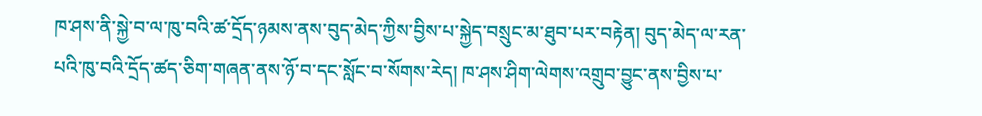ཁ་ཤས་ནི་སྐྱེ་བ་ལ་ཁུ་བའི་ཚ་དྲོད་ཉམས་ནས་བུད་མེད་ཀྱིས་བྱིས་པ་སྐྱེད་བསྲུང་མ་ཐུབ་པར་བརྟེན། བུད་མེད་ལ་རན་པའི་ཁུ་བའི་དྲོད་ཚད་ཅིག་གཞན་ནས་ཉོ་བ་དང་སློང་བ་སོགས་རེད། ཁ་ཤས་ཤིག་ལེགས་འགྲུབ་བྱུང་ནས་བྱིས་པ་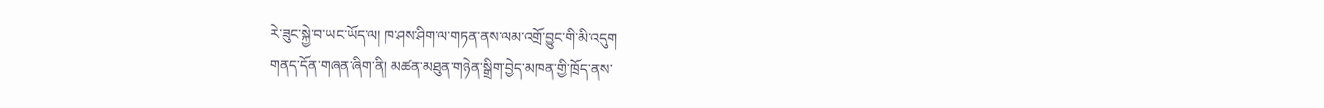རེ་ཟུང་སྐྱེ་བ་ཡང་ཡོད་ལ། ཁ་ཤས་ཤིག་ལ་གཏན་ནས་ལམ་འགྲོ་བྱུང་གི་མི་འདུག
གནད་དོན་གཞན་ཞིག་ནི། མཚན་མཐུན་གཉེན་སྒྲིག་བྱེད་མཁན་གྱི་ཁྲོད་ནས་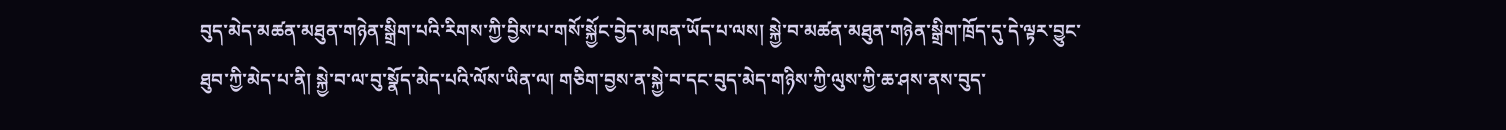བུད་མེད་མཚན་མཐུན་གཉེན་སྒྲིག་པའི་རིགས་ཀྱི་བྱིས་པ་གསོ་སྐྱོང་བྱེད་མཁན་ཡོད་པ་ལས། སྐྱེ་བ་མཚན་མཐུན་གཉེན་སྒྲིག་ཁྲོད་དུ་དེ་ལྟར་བྱུང་ཐུབ་ཀྱི་མེད་པ་ནི། སྐྱེ་བ་ལ་བུ་སྣོད་མེད་པའི་ལོས་ཡིན་ལ། གཅིག་བྱས་ན་སྐྱེ་བ་དང་བུད་མེད་གཉིས་ཀྱི་ལུས་ཀྱི་ཆ་ཤས་ནས་བུད་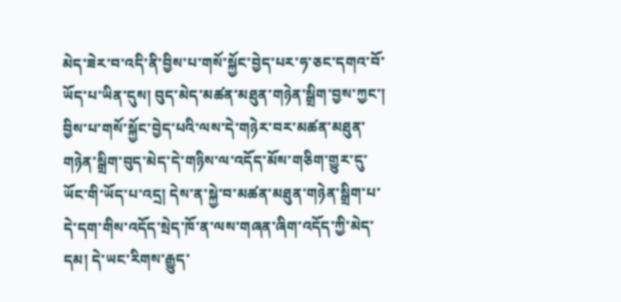མེད་ཟེར་བ་འདི་ནི་བྱིས་པ་གསོ་སྐྱོང་བྱེད་པར་ཧ་ཅང་དགའ་བོ་ཡོད་པ་ཡིན་དུས། བུད་མེད་མཚན་མཐུན་གཉེན་སྒྲིག་བྱས་ཀྱང་། བྱིས་པ་གསོ་སྐྱོང་བྱེད་པའི་ལས་དེ་གཉེར་བར་མཚན་མཐུན་གཉེན་སྒྲིག་བུད་མེད་དེ་གཉིས་ལ་འདོད་མོས་གཅིག་གྱུར་དུ་ཡོང་གི་ཡོད་པ་འདྲ། དེས་ན་སྐྱེ་བ་མཚན་མཐུན་གཉེན་སྒྲིག་པ་དེ་དག་གིས་འདོད་སྲེད་ཁོ་ན་ལས་གཞན་ཞིག་འདོད་ཀྱི་མེད་དམ། དེ་ཡང་རིགས་རྒྱུད་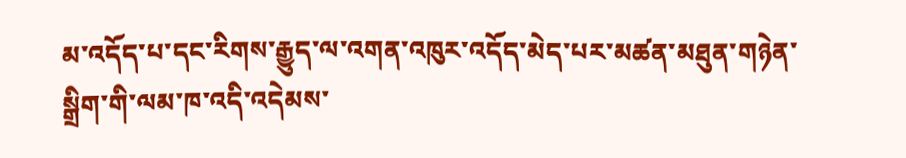མ་འདོད་པ་དང་རིགས་རྒྱུད་ལ་འགན་འཁུར་འདོད་མེད་པར་མཚན་མཐུན་གཉེན་སྒྲིག་གི་ལམ་ཁ་འདི་འདེམས་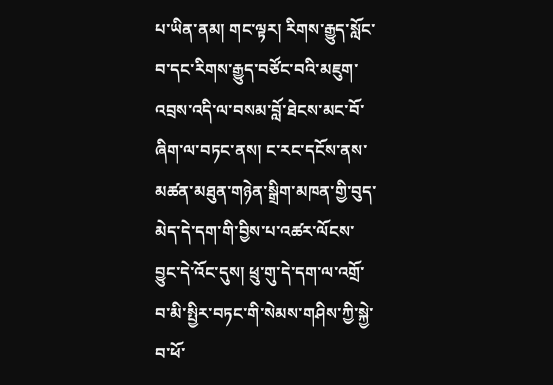པ་ཡིན་ནམ། གང་ལྟར། རིགས་རྒྱུད་སློང་བ་དང་རིགས་རྒྱུད་བཙོང་བའི་མཇུག་འབྲས་འདི་ལ་བསམ་བློ་ཐེངས་མང་བོ་ཞིག་ལ་བཏང་ནས། ང་རང་དངོས་ནས་མཚན་མཐུན་གཉེན་སྒྲིག་མཁན་གྱི་བུད་མེད་དེ་དག་གི་བྱིས་པ་འཚར་ལོངས་བྱུང་དེ་འོང་དུས། ཕྲུ་གུ་དེ་དག་ལ་འགྲོ་བ་མི་སྤྱིར་བཏང་གི་སེམས་གཤིས་ཀྱི་སྐྱེ་བ་ཕོ་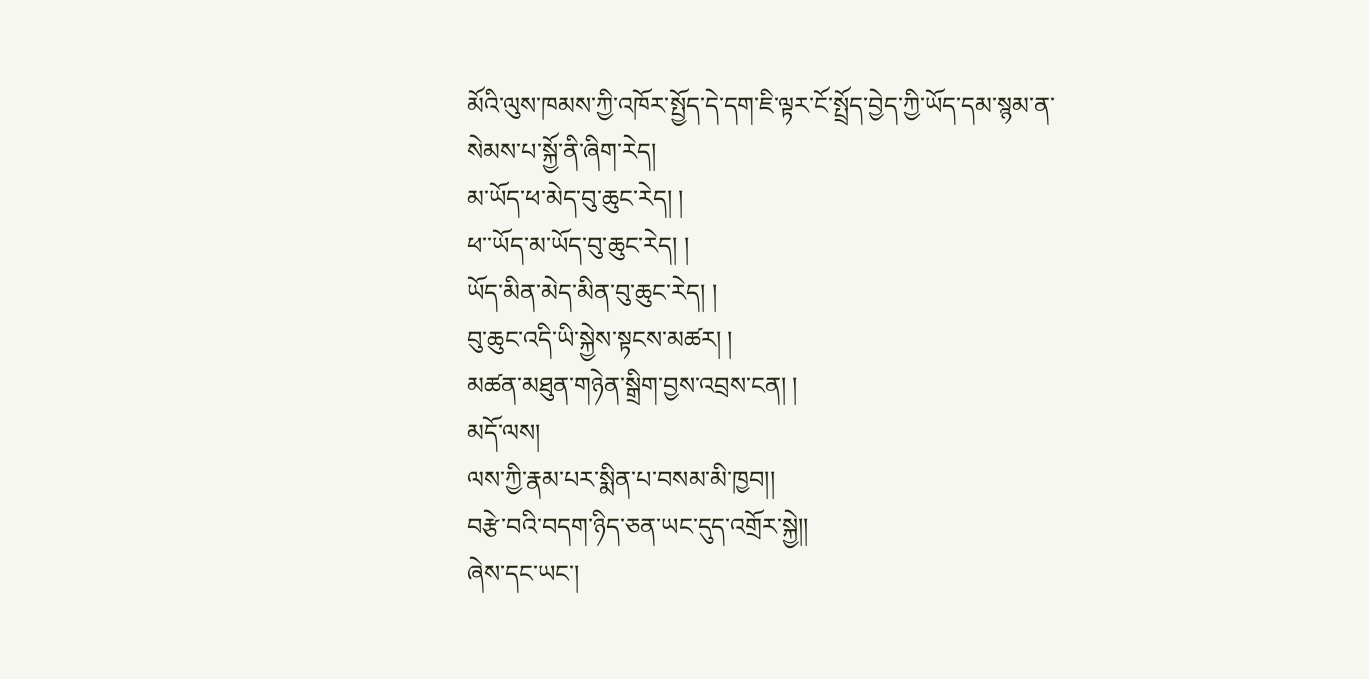མོའི་ལུས་ཁམས་ཀྱི་འཁོར་སྤྱོད་དེ་དག་ཇི་ལྟར་ངོ་སྤྲོད་བྱེད་ཀྱི་ཡོད་དམ་སྙམ་ན་སེམས་པ་སྐྱོ་ནི་ཞིག་རེད།
མ་ཡོད་ཕ་མེད་བུ་ཆུང་རེད། །
ཕ་་ཡོད་མ་ཡོད་བུ་ཆུང་རེད། །
ཡོད་མིན་མེད་མིན་བུ་ཆུང་རེད། །
བུ་ཆུང་འདི་ཡི་སྐྱེས་སྟངས་མཚར། །
མཚན་མཐུན་གཉེན་སྒྲིག་བྱས་འབྲས་ངན། །
མདོ་ལས།
ལས་ཀྱི་རྣམ་པར་སྨིན་པ་བསམ་མི་ཁྱབ།།
བརྩེ་བའི་བདག་ཉིད་ཅན་ཡང་དུད་འགྲོར་སྐྱེ།།
ཞེས་དང་ཡང་།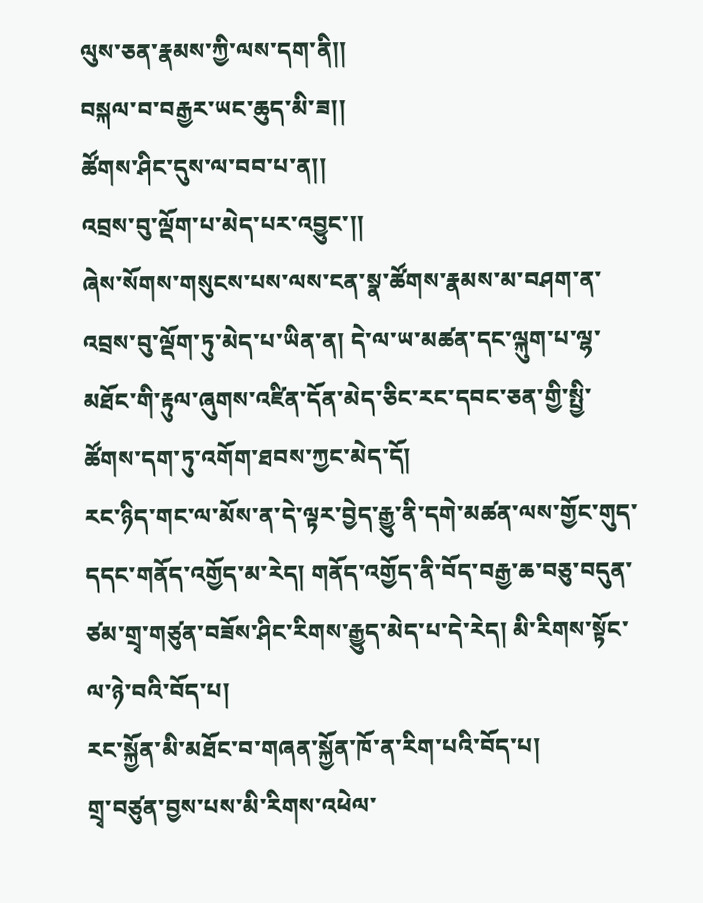ལུས་ཅན་རྣམས་ཀྱི་ལས་དག་ནི།།
བསྐལ་བ་བརྒྱར་ཡང་ཆུད་མི་ཟ།།
ཚོགས་ཤིང་དུས་ལ་བབ་པ་ན།།
འབྲས་བུ་ལྡོག་པ་མེད་པར་འབྱུང་།།
ཞེས་སོགས་གསུངས་པས་ལས་ངན་སྣ་ཚོགས་རྣམས་མ་བཤག་ན་འབྲས་བུ་ལྡོག་ཏུ་མེད་པ་ཡིན་ན། དེ་ལ་ཡ་མཚན་དང་ལྐུག་པ་ལྷ་མཐོང་གི་རྟུལ་ཞུགས་འཛིན་དོན་མེད་ཅིང་རང་དབང་ཅན་གྱི་སྤྱི་ཚོགས་དག་ཏུ་འགོག་ཐབས་ཀྱང་མེད་དོ།
རང་ཉིད་གང་ལ་མོས་ན་དེ་ལྟར་བྱེད་རྒྱུ་ནི་དགེ་མཚན་ལས་གྱོང་གུད་དདང་གནོད་འགྱོད་མ་རེད། གནོད་འགྱོད་ནི་བོད་བརྒྱ་ཆ་བཅུ་བདུན་ཙམ་གྲྭ་གཙུན་བཟོས་ཤིང་རིགས་རྒྱུད་མེད་པ་དེ་རེད། མི་རིགས་སྟོང་ལ་ཉེ་བའི་བོད་པ།
རང་སྐྱོན་མི་མཐོང་བ་གཞན་སྐྱོན་ཁོ་ན་རིག་པའི་བོད་པ།
གྲྭ་བཙུན་བྱས་པས་མི་རིགས་འཕེལ་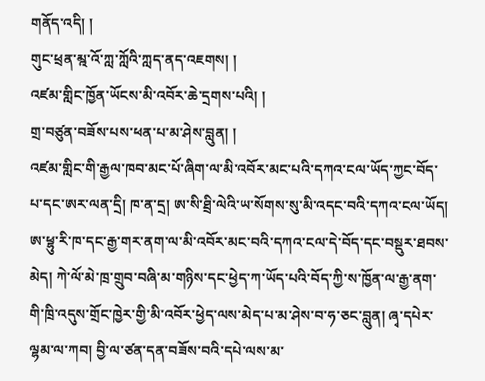གནོད་འདི། །
གུང་ཕྲན་མྰ་འོ་ཀླ་ཀློའི་ཀླད་ནད་འཇགས། །
འཛམ་གླིང་ཁྱོན་ཡོངས་མི་འབོར་ཆེ་དྲགས་པའི། །
གྲ་བཙུན་བཟོས་པས་ཕན་པ་མ་ཤེས་བླུན། །
འཛམ་གླིང་གི་རྒྱལ་ཁབ་མང་པོ་ཞིག་ལ་མི་འབོར་མང་པའི་དཀའ་ངལ་ཡོད་ཀྱང་བོད་པ་དང་ཨར་ལན་དྲི། ཁ་ན་དྲ། ཨ་སི་ཐྲི་ལེའི་ཡ་སོགས་སུ་མི་འདང་བའི་དཀའ་ངལ་ཡོད། ཨ་ཕྷུ་རི་ཁ་དང་རྒྱ་གར་ནག་ལ་མི་འབོར་མང་བའི་དཀའ་ངལ་དེ་བོད་དང་བསྡུར་ཐབས་མེད། ཀེ་ལོ་མེ་ཁྲ་གྲུབ་བཞི་མ་གཉིས་དང་ཕྱེད་ཀ་ཡོད་པའི་བོད་ཀྱི་ས་ཁྱོན་ལ་རྒྱ་ནག་གི་ཁྲི་འདུས་གྲོང་ཁྱེར་གྱི་མི་འབོར་ཕྱེད་ལས་མེད་པ་མ་ཤེས་བ་ཧ་ཅང་བླུན། ཞྭ་དཔེར་ལྷམ་ལ་ཀབ། བྱི་ལ་ཙན་དན་བཟོས་བའི་དཔེ་ལས་མ་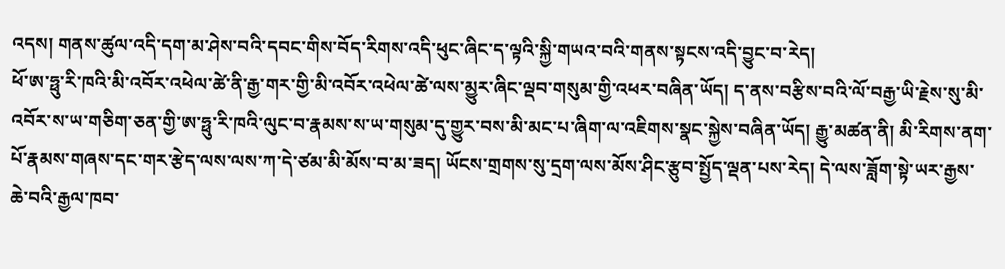འདས། གནས་ཚུལ་འདི་དག་མ་ཤེས་བའི་དབང་གིས་བོད་རིགས་འདི་ཕུང་ཞིང་ད་ལྟའི་སྐྱི་གཡའ་བའི་གནས་སྟངས་འདི་བྱུང་བ་རེད།
ཕོ་ཨ་ཧྥུ་རི་ཁའི་མི་འབོར་འཕེལ་ཚེ་ནི་རྒྱ་གར་གྱི་མི་འབོར་འཕེལ་ཚེ་ལས་མྱུར་ཞིང་ལྡབ་གསུམ་གྱི་འཕར་བཞིན་ཡོད། ད་ནས་བརྩིས་བའི་ལོ་བརྒྱ་ཡི་རྗེས་སུ་མི་འབོར་ས་ཡ་གཅིག་ཅན་གྱི་ཨ་ཧྥུ་རི་ཁའི་ལུང་བ་རྣམས་ས་ཡ་གསུམ་དུ་གྱུར་བས་མི་མང་པ་ཞིག་ལ་འཇིགས་སྣང་སྐྱེས་བཞིན་ཡོད། རྒྱུ་མཚན་ནི། མི་རིགས་ནག་པོ་རྣམས་གཞས་དང་གར་རྩེད་ལས་ལས་ཀ་དེ་ཙམ་མི་མོས་བ་མ་ཟད། ཡོངས་གྲགས་སུ་དྲག་ལས་མོས་ཤིང་རྩུབ་སྤྱོད་ལྡན་པས་རེད། དེ་ལས་ཟློག་སྟེ་ཡར་རྒྱས་ཆེ་བའི་རྒྱལ་ཁབ་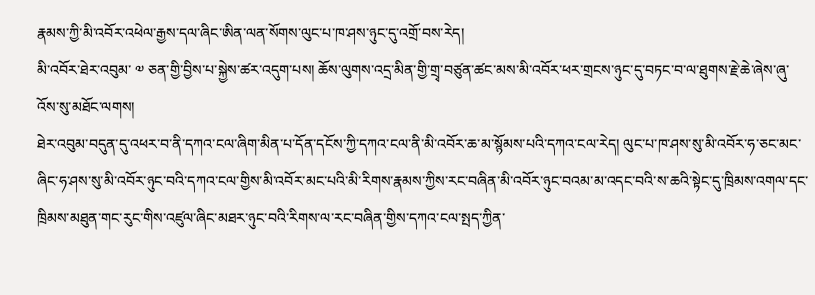རྣམས་ཀྱི་མི་འབོར་འཕེལ་རྒྱས་དལ་ཞིང་ཨིན་ལན་སོགས་ལུང་པ་ཁ་ཤས་ཉུང་དུ་འགྲོ་བས་རེད།
མི་འབོར་ཐེར་འབུམ་ ༧ ཅན་གྱི་བྱིས་པ་སྐྱེས་ཚར་འདུག་པས། ཆོས་ལུགས་འདྲ་མིན་གྱི་གྲྭ་བཙུན་ཚང་མས་མི་འབོར་ཕར་གྲངས་ཉུང་དུ་བཏང་བ་ལ་ཐུགས་རྗེ་ཆེ་ཞེས་ཞུ་འོས་སུ་མཐོང་ལགས།
ཐེར་འབུམ་བདུན་དུ་འཕར་བ་ནི་དཀའ་ངལ་ཞིག་མིན་པ་དོན་དངོས་ཀྱི་དཀའ་ངལ་ནི་མི་འབོར་ཆ་མ་སྙོམས་པའི་དཀའ་ངལ་རེད། ལུང་པ་ཁ་ཤས་སུ་མི་འབོར་ཧ་ཅང་མང་ཞིང་ཧ་ཤས་སུ་མི་འབོར་ཉུང་བའི་དཀའ་ངལ་གྱིས་མི་འབོར་མང་པའི་མི་རིགས་རྣམས་ཀྱིས་རང་བཞིན་མི་འབོར་ཉུང་བའམ་མ་འདང་བའི་ས་ཆའི་སྟེང་དུ་ཁྲིམས་འགལ་དང་ཁྲིམས་མཐུན་གང་རུང་གིས་འཛུལ་ཞིང་མཐར་ཉུང་བའི་རིགས་ལ་རང་བཞིན་གྱིས་དཀའ་ངལ་སྤད་ཀྱིན་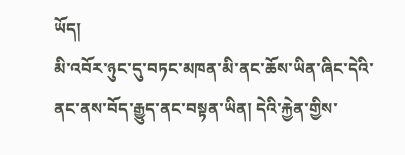ཡོད།
མི་འབོར་ཉུང་དུ་བཏང་མཁན་མི་ནང་ཆོས་ཡིན་ཞིང་དེའི་ནང་ནས་བོད་རྒྱུད་ནང་བསྟན་ཡིན། དེའི་རྐྱེན་གྱིས་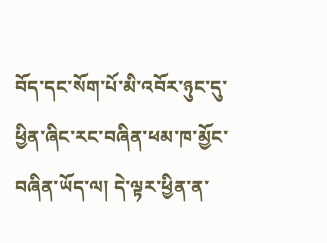བོད་དང་སོག་པོ་མི་འབོར་ཉུང་དུ་ཕྱིན་ཞིང་རང་བཞིན་ཕམ་ཁ་མྱོང་བཞིན་ཡོད་ལ། དེ་ལྟར་ཕྱིན་ན་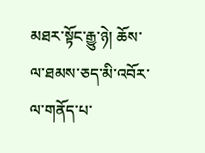མཐར་སྟོང་རྒྱུ་ཉེ། ཆོས་ལ་ཐམས་ཅད་མི་འབོར་ལ་གནོད་པ་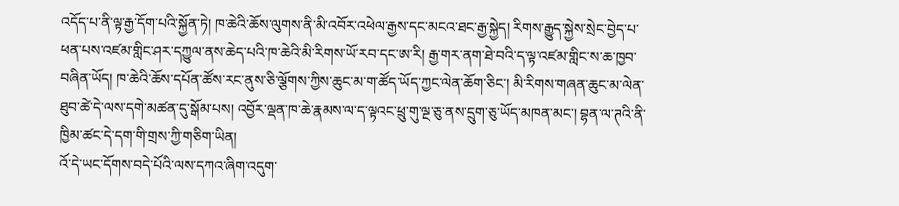འདོད་པ་ནི་ལྟ་རྒྱ་དོག་པའི་སྐྱོན་ཏེ། ཁ་ཆེའི་ཆོས་ལུགས་ནི་མི་འབོར་འཕེལ་རྒྱས་དང་མངའ་ཐང་རྒྱ་སྐྱེད། རིགས་རྒྱུད་སྐྱེས་སྲེང་བྱེད་པ་ཕན་པས་འཛམ་གླིང་ཤར་དཀྱུལ་ནས་ཆེད་པའི་ཁ་ཆེའི་མི་རིགས་ཡོ་རབ་དང་ཨ་རི། རྒྱ་གར་ནག་ཐེ་བའི་ད་ལྟ་འཛམ་གླིང་ས་ཆ་ཁྱབ་བཞིན་ཡོད། ཁ་ཆེའི་ཆོས་དཔོན་ཚོས་རང་ནུས་ཅི་ལྕོགས་ཀྱིས་ཆུང་མ་ག་ཚོད་ཡོད་ཀྱང་ལེན་ཆོག་ཅིང་། མི་རིགས་གཞན་ཆུང་མ་ལེན་ཐུབ་ཚེ་དེ་ལས་དགེ་མཚན་དུ་སྒོམ་པས། འབྱོར་ལྡན་ཁ་ཆེ་རྣམས་ལ་ད་ལྟའང་ཕྲུ་གུ་ལྔ་ཅུ་ནས་དྲུག་ཅུ་ཡོད་མཁན་མང་། བྷན་ལ་ཊའི་ནི་ཁྱིམ་ཚང་དེ་དག་གི་གྲས་ཀྱི་གཅིག་ཡིན།
འོ་དེ་ཡང་དོགས་བདེ་པོའི་ལས་དཀའ་ཞིག་འདུག་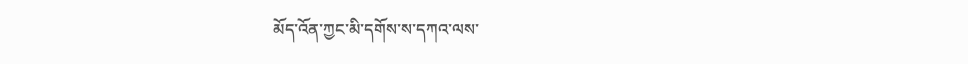མོད་འོན་ཀྱང་མི་དགོས་ས་དཀའ་ལས་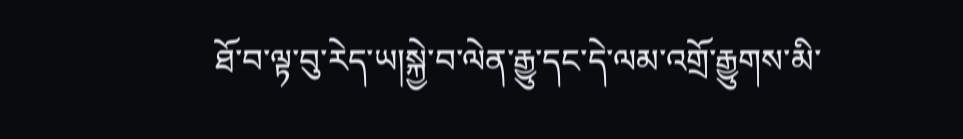ཐོ་བ་ལྟ་བུ་རེད་ཡ།སྐྱེ་བ་ལེན་རྒྱུ་དང་དེ་ལམ་འགྲོ་རྒྱུགས་མི་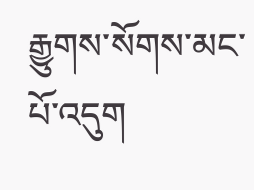རྒྱུགས་སོགས་མང་པོ་འདུག